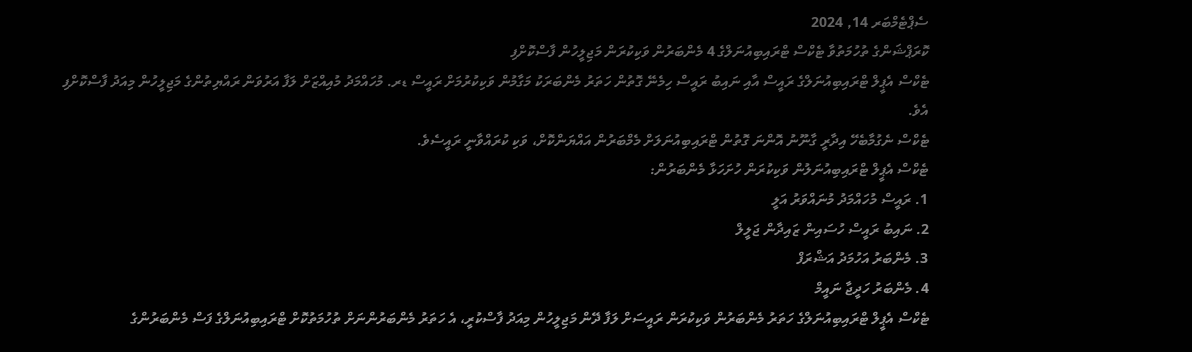ސެޕްޓެމްބަރ 14, 2024
ކޮރަޕްޝަންގެ ތުހުމަތުވާ ޓެކްސް ޓްރައިބިއުނަލްގެ 4 މެންބަރުން ވަކިކުރަން މަޖިލީހުން ފާސްކޮށްފި
ޓެކްސް އެޕީލް ޓްރައިބިއުނަލްގެ ރައީސް އާއި ނައިބު ރައީސް ހިމެނޭ ގޮތުން ހަތަރު މެންބަރަކު މަގާމުން ވަކިކުރުމަށް ރައީސް ޑރ. މުހައްމަދު މުއިއްޒަށް ލަފާ އަރުވަން ރައްޔިތުންގެ މަޖިލީހުން މިއަދު ފާސްކޮށްފި އެވެ.
ޓެކްސް ނެގުމާބެހޭ އިދާރީ ގާނޫނު އޮންނަ ގޮތުން ޓްރައިބިއުނަލަށް މެމްބަރުން އައްޔަންކޮށް، ވަކި ކުރައްވާނީ ރައީސެވެ.
ޓެކްސް އެޕީލް ޓްރައިބިއުނަލުން ވަކިކުރަން ހުށަހަޅާ މެންބަރުން:
1. ރައީސް މުހައްމަދު މުނައްވަރު އަލީ
2. ނައިބު ރައީސް ހުސައިން ޒައިދާން ޖަލީލް
3. މެންބަރު އަހުމަދު އަޝްރަފް
4. މެންބަރު ހަދީޖާ ނައީމް
ޓެކްސް އެޕީލް ޓްރައިބިއުނަލްގެ ހަތަރު މެންބަރުން ވަކިކުރަން ރައީސަށް ލަފާ ދޭން މަޖިލީހުން މިއަދު ފާސްކުރީ، އެ ހަތަރު މެންބަރުންނަށް ތުހުމަތުކޮށް ޓްރައިބިއުނަލްގެ ފަސް މެންބަރުންގެ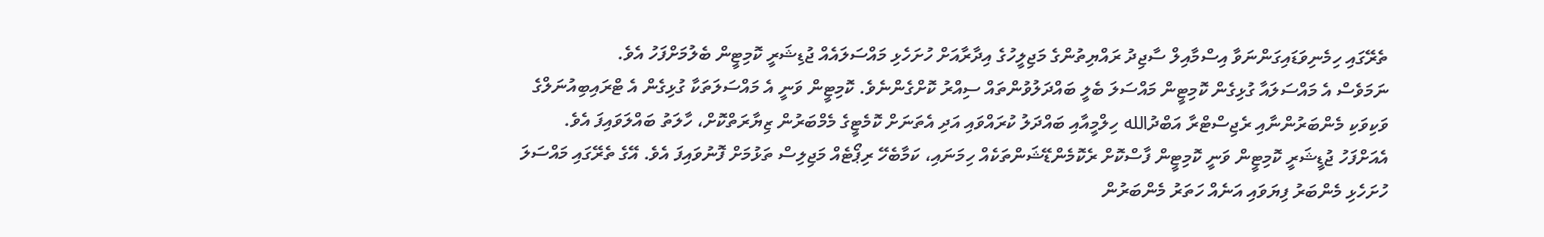ތެރޭގައި ހިމެނިވަޑައިގަންނަވާ އިސްމާއިލް ސާޖިދު ރައްޔިތުންގެ މަޖިލީހުގެ އިދާރާއަށް ހުށަހެޅި މައްސަލައެއް ޖުޑިޝަރީ ކޮމިޓީން ބެލުމަށްފަހު އެވެ.
ނަމަވެސް އެ މައްސަލައާ ގުޅިގެން ކޮމިޓީން މައްސަލަ ބެލީ ބައްދަލުވުންތައް ސިއްރު ކޮށްގެންނެވެ. ކޮމިޓީން ވަނީ އެ މައްސަލަތަކާ ގުޅިގެން އެ ޓްރައިބިއުނަލްގެ ވަކިވަކި މެންބަރުންނާއި ރެޖިސްޓްރާ އަބްދުالله ހިލްމީއާއި ބައްދަލު ކުރައްވައި އަދި އެތަނަށް ކޮމެޓީގެ މެމްބަރުން ޒިޔާރަތްކޮށް، ހާލަތު ބައްލަވައިފަ އެވެ.
އެއަށްފަހު ޖުޑީޝަރީ ކޮމިޓީން ވަނީ ކޮމިޓީން ފާސްކޮށް ރެކޮމެންޑޭޝަންތަކެއް ހިމަނައި، ކަމާބެހޭ ރިޕޯޓެއް މަޖިލިސް ތަޅުމަށް ފޮނުވައިފަ އެވެ. އޭގެ ތެރޭގައި މައްސަލަ ހުށަހެޅި މެންބަރު ފިޔަވައި އަނެއް ހަތަރު މެންބަރުން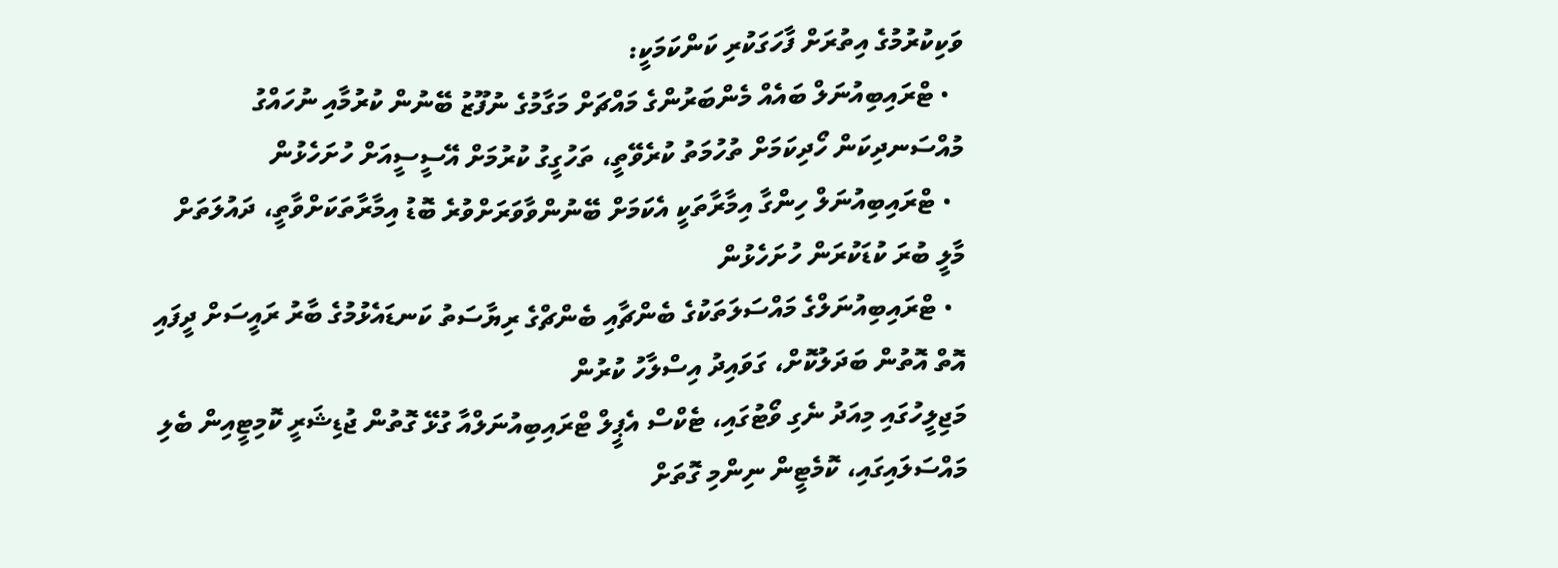ވަކިކުރުމުގެ އިތުރަށް ފާހަގަކުރި ކަންކަމަކީ:
  • ޓްރައިބިއުނަލް ބައެއް މެންބަރުންގެ މައްޗަށް މަގާމުގެ ނުފޫޒު ބޭނުން ކުރުމާއި ނުހައްގު މުއްސަނދިކަން ހޯދިކަމަށް ތުހުމަތު ކުރެވޭތީ، ތަހުގީގު ކުރުމަށް އޭސީސީއަށް ހުށަހެޅުން
  • ޓްރައިބިއުނަލް ހިންގާ އިމާރާތަކީ އެކަމަށް ބޭނުންވާވަރަށްވުރެ ބޮޑު އިމާރާތަކަށްވާތީ، ދައުލަތަށް މާލީ ބުރަ ކުޑަކުރަން ހުށަހެޅުން
  • ޓްރައިބިއުނަލްގެ މައްސަލަތަކުގެ ބެންޗާއި ބެންޗްގެ ރިޔާސަތު ކަނޑައެޅުމުގެ ބާރު ރައީސަށް ދީފައި އޮތް އޮތުން ބަދަލުކޮށް، ގަވައިދު އިސްލާހު ކުރުން
މަޖިލީހުގައި މިއަދު ނެގި ވޯޓުގައި، ޓެކްސް އެޕީލް ޓްރައިބިއުނަލްއާ ގުޅޭ ގޮތުން ޖުޑިޝަރީ ކޮމިޓީއިން ބެލި މައްސަލައިގައި، ކޮމެޓީން ނިންމި ގޮތަށް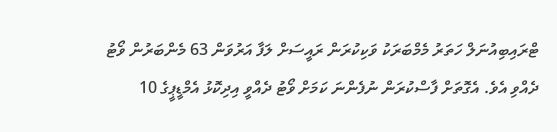ޓްރައިބިއުނަލް ހަތަރު މެމްބަރަކު ވަކިކުރަން ރައީސަށް ލަފާ އަރުވަން 63 މެންބަރުން ވޯޓު ދެއްވި އެވެ. އެގޮތަށް ފާސްކުރަން ނުފެންނަ ކަމަށް ވޯޓު ދެއްވީ އިދިކޮޅު އެމްޑީޕީގެ 10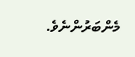މެންބަރުންނެވެ.